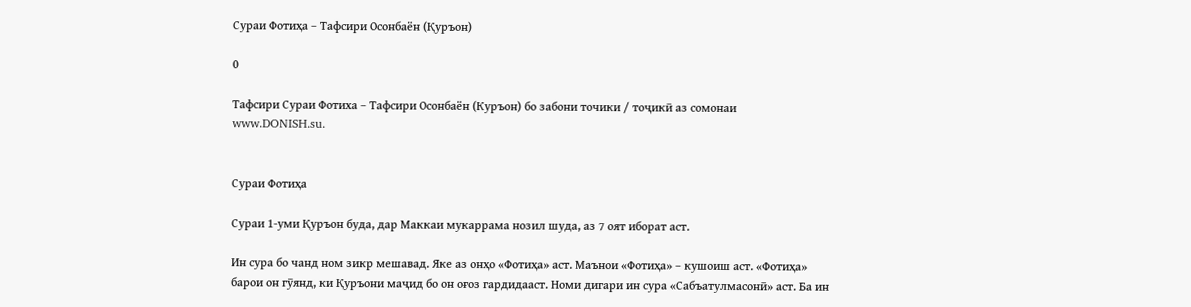Сураи Фотиҳа – Тафсири Осонбаён (Қуръон)

0

Тафсири Сураи Фотиха – Тафсири Осонбаён (Куръон) бо забони точики / тоҷикӣ аз сомонаи www.DONISH.su.


Сураи Фотиҳа

Сураи 1-уми Қуръон буда, дар Маккаи мукаррама нозил шуда, аз 7 оят иборат аст.

Ин сура бо чанд ном зикр мешавад. Яке аз онҳо «Фотиҳа» аст. Маънои «Фотиҳа» – кушоиш аст. «Фотиҳа» барои он гӯянд, ки Қуръони маҷид бо он оғоз гардидааст. Номи дигари ин сура «Сабъатулмасонӣ» аст. Ба ин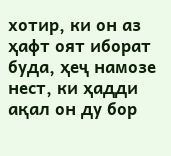хотир, ки он аз ҳафт оят иборат буда, ҳеҷ намозе нест, ки ҳадди ақал он ду бор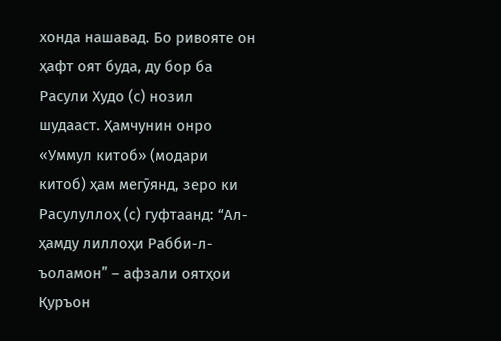хонда нашавад. Бо ривояте он ҳафт оят буда, ду бор ба Расули Худо (с) нозил шудааст. Ҳамчунин онро «Уммул китоб» (модари китоб) ҳам мегӯянд, зеро ки Расулуллоҳ (с) гуфтаанд: “Ал-ҳамду лиллоҳи Рабби-л-ъоламон” – афзали оятҳои Қуръон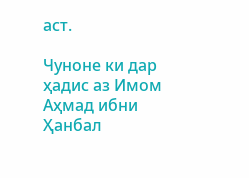аст.

Чуноне ки дар ҳадис аз Имом Аҳмад ибни Ҳанбал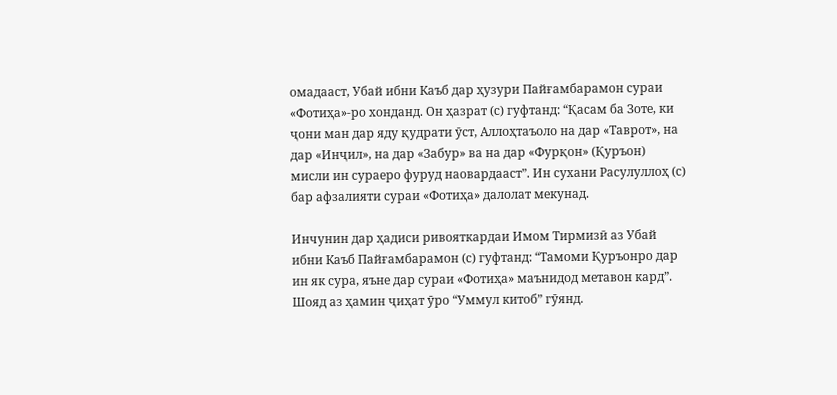омадааст, Убай ибни Каъб дар ҳузури Пайғамбарамон сураи «Фотиҳа»-ро хонданд. Он ҳазрат (с) гуфтанд: “Қасам ба Зоте, ки ҷони ман дар яду қудрати ӯст, Аллоҳтаъоло на дар «Таврот», на дар «Инҷил», на дар «Забур» ва на дар «Фурқон» (Қуръон) мисли ин сураеро фуруд наовардааст”. Ин сухани Расулуллоҳ (с) бар афзалияти сураи «Фотиҳа» далолат мекунад.

Инчунин дар ҳадиси ривояткардаи Имом Тирмизӣ аз Убай ибни Каъб Пайғамбарамон (с) гуфтанд: “Тамоми Қуръонро дар ин як сура, яъне дар сураи «Фотиҳа» маънидод метавон кард”. Шояд аз ҳамин ҷиҳат ӯро “Уммул китоб” гӯянд.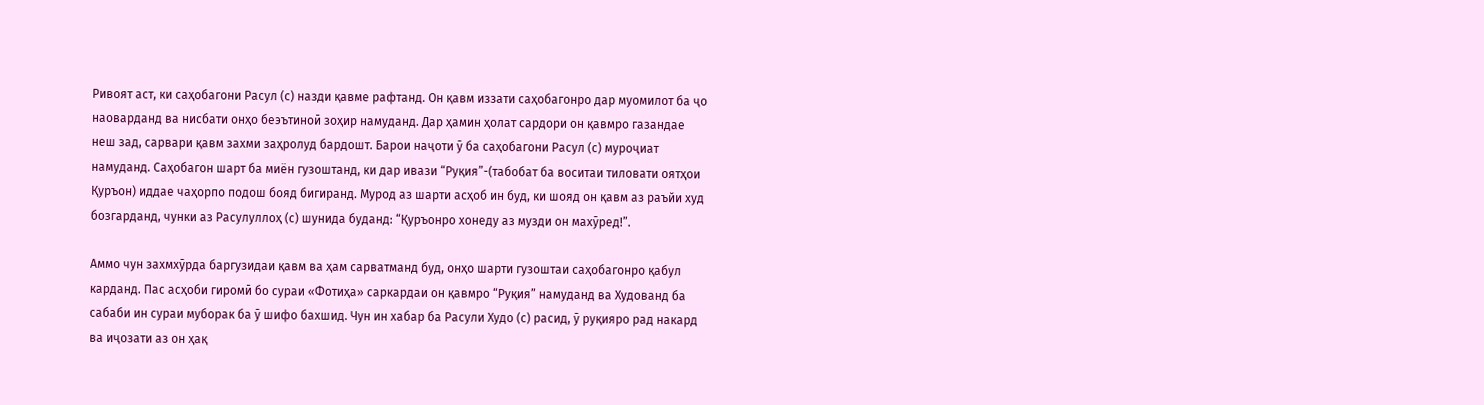Ривоят аст, ки саҳобагони Расул (с) назди қавме рафтанд. Он қавм иззати саҳобагонро дар муомилот ба ҷо наоварданд ва нисбати онҳо беэътиноӣ зоҳир намуданд. Дар ҳамин ҳолат сардори он қавмро газандае неш зад, сарвари қавм захми заҳролуд бардошт. Барои наҷоти ӯ ба саҳобагони Расул (с) муроҷиат намуданд. Саҳобагон шарт ба миён гузоштанд, ки дар ивази “Руқия”-(табобат ба воситаи тиловати оятҳои Қуръон) иддае чаҳорпо подош бояд бигиранд. Мурод аз шарти асҳоб ин буд, ки шояд он қавм аз раъйи худ бозгарданд, чунки аз Расулуллоҳ (с) шунида буданд: “Қуръонро хонеду аз музди он махӯред!”.

Аммо чун захмхӯрда баргузидаи қавм ва ҳам сарватманд буд, онҳо шарти гузоштаи саҳобагонро қабул карданд. Пас асҳоби гиромӣ бо сураи «Фотиҳа» саркардаи он қавмро “Руқия” намуданд ва Худованд ба сабаби ин сураи муборак ба ӯ шифо бахшид. Чун ин хабар ба Расули Худо (с) расид, ӯ руқияро рад накард ва иҷозати аз он ҳақ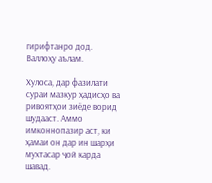гирифтанро дод. Валлоҳу аълам.

Хулоса, дар фазилати сураи мазкур ҳадисҳо ва ривоятҳои зиёде ворид шудааст. Аммо имконнопазир аст, ки ҳамаи он дар ин шарҳи мухтасар ҷой карда шавад.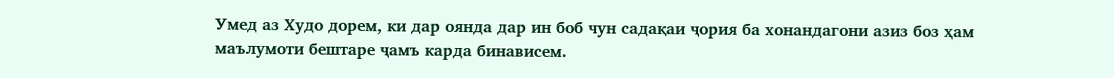Умед аз Худо дорем, ки дар оянда дар ин боб чун садақаи ҷория ба хонандагони азиз боз ҳам маълумоти бештаре ҷамъ карда бинависем.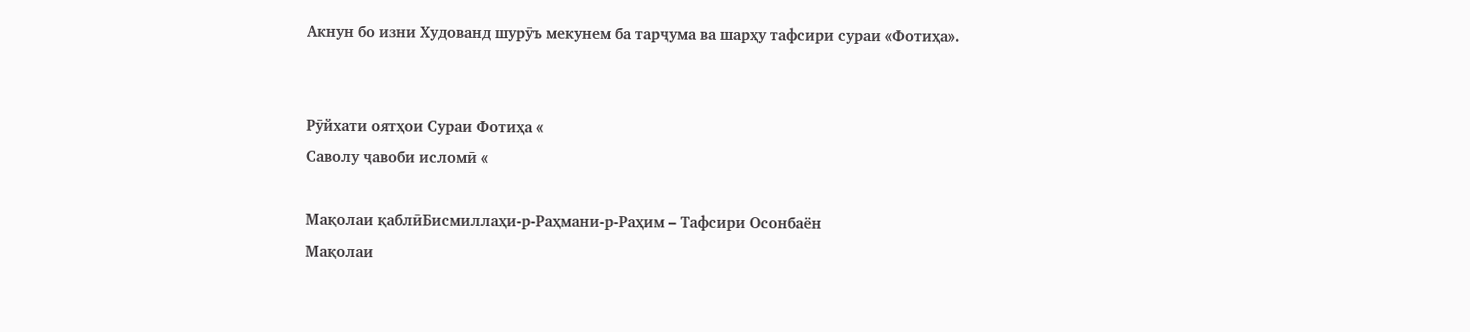Акнун бо изни Худованд шурӯъ мекунем ба тарҷума ва шарҳу тафсири сураи «Фотиҳа».


Рӯйхати оятҳои Сураи Фотиҳа «
Саволу ҷавоби исломӣ «

Мақолаи қаблӣБисмиллаҳи-р-Раҳмани-р-Раҳим – Тафсири Осонбаён
Мақолаи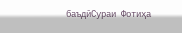баъдӣСураи Фотиҳа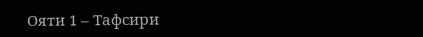Ояти 1 – Тафсири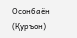Осонбаён (Қуръон)